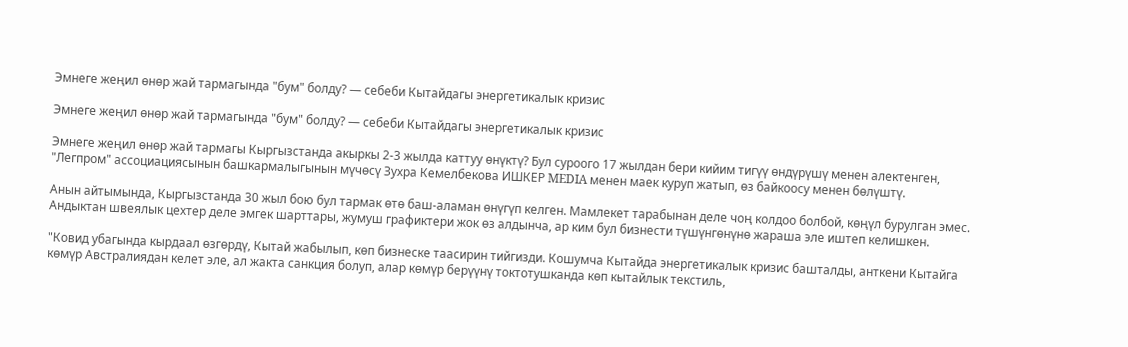Эмнеге жеңил өнөр жай тармагында "бум" болду? — себеби Кытайдагы энергетикалык кризис

Эмнеге жеңил өнөр жай тармагында "бум" болду? — себеби Кытайдагы энергетикалык кризис

Эмнеге жеңил өнөр жай тармагы Кыргызстанда акыркы 2-3 жылда каттуу өнүктү? Бул суроого 17 жылдан бери кийим тигүү өндүрүшү менен алектенген, "Легпром" ассоциациясынын башкармалыгынын мүчөсү Зухра Кемелбекова ИШКЕР MEDIA менен маек куруп жатып, өз байкоосу менен бөлүштү.

Анын айтымында, Кыргызстанда 30 жыл бою бул тармак өтө баш-аламан өнүгүп келген. Мамлекет тарабынан деле чоң колдоо болбой, көңүл бурулган эмес. Андыктан швеялык цехтер деле эмгек шарттары, жумуш графиктери жок өз алдынча, ар ким бул бизнести түшүнгөнүнө жараша эле иштеп келишкен.

"Ковид убагында кырдаал өзгөрдү, Кытай жабылып, көп бизнеске таасирин тийгизди. Кошумча Кытайда энергетикалык кризис башталды, анткени Кытайга көмүр Австралиядан келет эле, ал жакта санкция болуп, алар көмүр берүүнү токтотушканда көп кытайлык текстиль,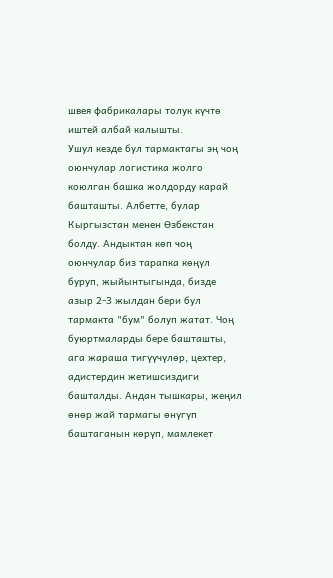швея фабрикалары толук күчтө иштей албай калышты.
Ушул кезде бул тармактагы эң чоң оюнчулар логистика жолго коюлган башка жолдорду карай башташты. Албетте, булар Кыргызстан менен Өзбекстан болду. Андыктан көп чоң оюнчулар биз тарапка көңүл буруп, жыйынтыгында, бизде азыр 2-3 жылдан бери бул тармакта "бум" болуп жатат. Чоң буюртмаларды бере башташты, ага жараша тигүүчүлөр, цехтер, адистердин жетишсиздиги башталды. Андан тышкары, жеңил өнөр жай тармагы өнүгүп баштаганын көрүп, мамлекет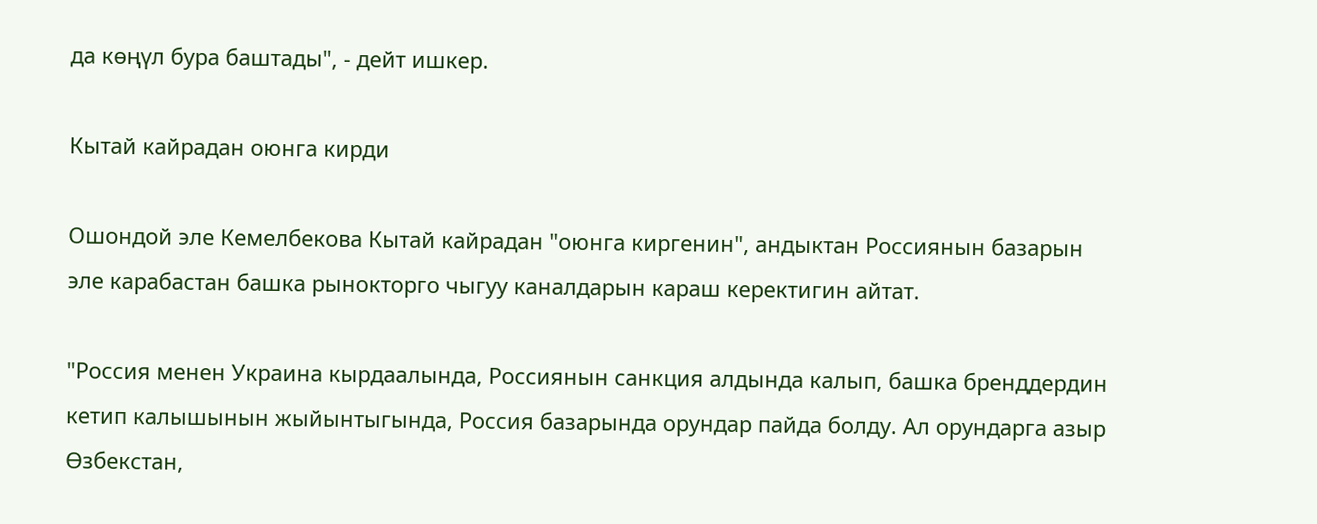да көңүл бура баштады", - дейт ишкер.

Кытай кайрадан оюнга кирди

Ошондой эле Кемелбекова Кытай кайрадан "оюнга киргенин", андыктан Россиянын базарын эле карабастан башка рынокторго чыгуу каналдарын караш керектигин айтат.

"Россия менен Украина кырдаалында, Россиянын санкция алдында калып, башка бренддердин кетип калышынын жыйынтыгында, Россия базарында орундар пайда болду. Ал орундарга азыр Өзбекстан,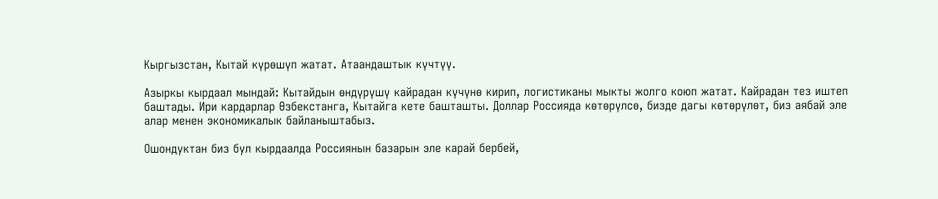Кыргызстан, Кытай күрөшүп жатат. Атаандаштык күчтүү.

Азыркы кырдаал мындай: Кытайдын өндүрүшү кайрадан күчүнө кирип, логистиканы мыкты жолго коюп жатат. Кайрадан тез иштеп баштады. Ири кардарлар Өзбекстанга, Кытайга кете башташты. Доллар Россияда көтөрүлсө, бизде дагы көтөрүлөт, биз аябай эле алар менен экономикалык байланыштабыз.

Ошондуктан биз бул кырдаалда Россиянын базарын эле карай бербей,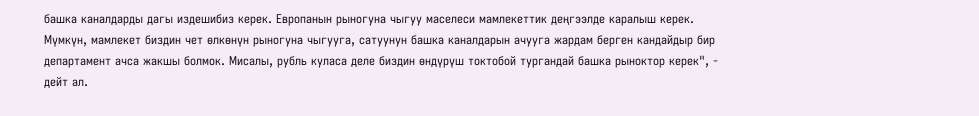башка каналдарды дагы издешибиз керек. Европанын рыногуна чыгуу маселеси мамлекеттик деңгээлде каралыш керек. Мүмкүн, мамлекет биздин чет өлкөнүн рыногуна чыгууга, сатуунун башка каналдарын ачууга жардам берген кандайдыр бир департамент ачса жакшы болмок. Мисалы, рубль куласа деле биздин өндүрүш токтобой тургандай башка рыноктор керек", - дейт ал.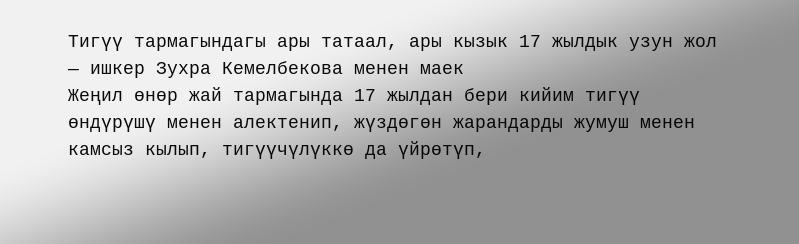Тигүү тармагындагы ары татаал, ары кызык 17 жылдык узун жол — ишкер Зухра Кемелбекова менен маек
Жеңил өнөр жай тармагында 17 жылдан бери кийим тигүү өндүрүшү менен алектенип, жүздөгөн жарандарды жумуш менен камсыз кылып, тигүүчүлүккө да үйрөтүп,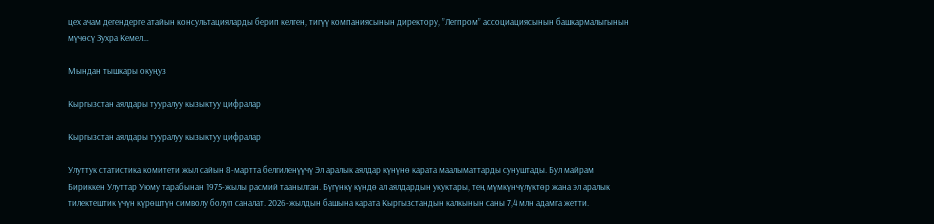цех ачам дегендерге атайын консультацияларды берип келген, тигүү компаниясынын директору, ”Легпром” ассоциациясынын башкармалыгынын мүчөсү Зухра Кемел…

Мындан тышкары окуңуз

Кыргызстан аялдары тууралуу кызыктуу цифралар

Кыргызстан аялдары тууралуу кызыктуу цифралар

Улуттук статистика комитети жыл сайын 8-мартта белгиленүүчү Эл аралык аялдар күнүнө карата маалыматтарды сунуштады. Бул майрам Бириккен Улуттар Уюму тарабынан 1975-жылы расмий таанылган. Бүгүнкү күндө ал аялдардын укуктары, тең мүмкүнчүлүктөр жана эл аралык тилектештик үчүн күрөштүн символу болуп саналат. 2026-жылдын башына карата Кыргызстандын калкынын саны 7,4 млн адамга жетти.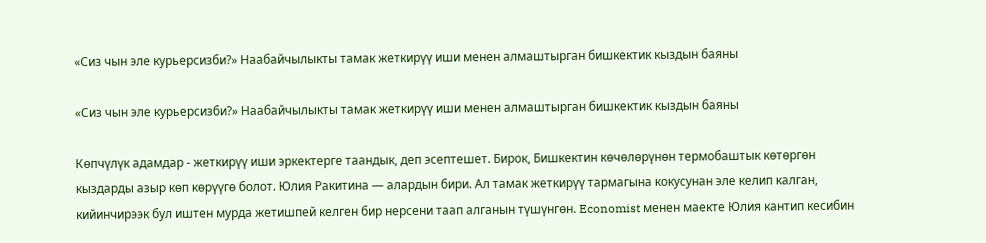«Сиз чын эле курьерсизби?» Наабайчылыкты тамак жеткирүү иши менен алмаштырган бишкектик кыздын баяны

«Сиз чын эле курьерсизби?» Наабайчылыкты тамак жеткирүү иши менен алмаштырган бишкектик кыздын баяны

Көпчүлүк адамдар - жеткирүү иши эркектерге таандык, деп эсептешет. Бирок, Бишкектин көчөлөрүнөн термобаштык көтөргөн кыздарды азыр көп көрүүгө болот. Юлия Ракитина — алардын бири. Ал тамак жеткирүү тармагына кокусунан эле келип калган, кийинчирээк бул иштен мурда жетишпей келген бир нерсени таап алганын түшүнгөн. Economist менен маекте Юлия кантип кесибин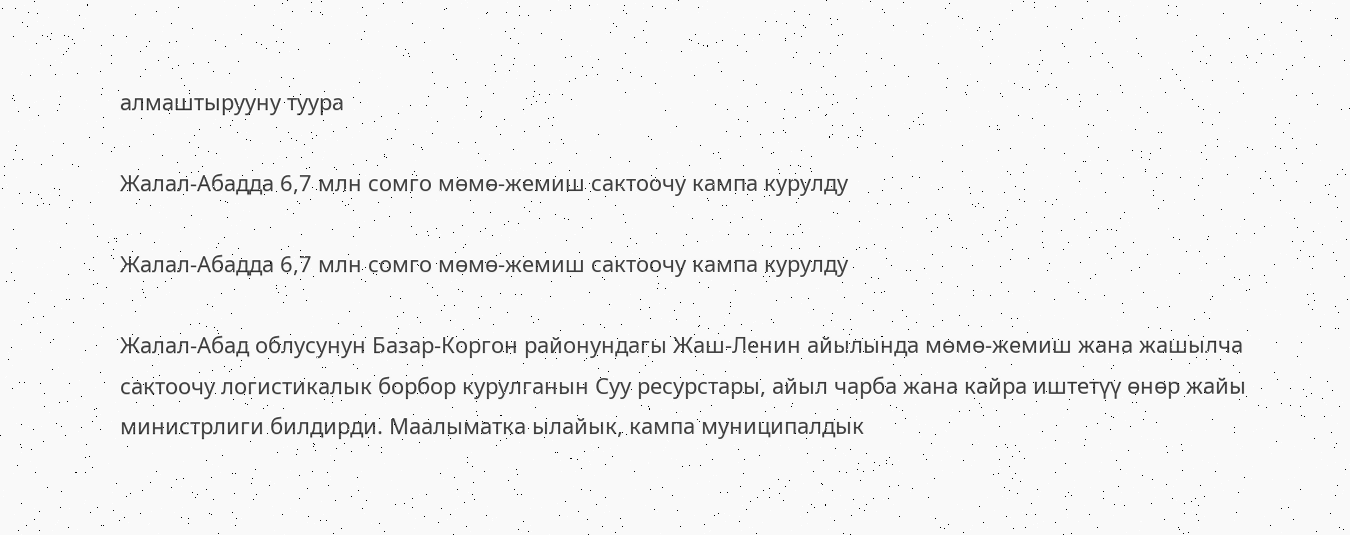алмаштырууну туура

Жалал-Абадда 6,7 млн сомго мөмө-жемиш сактоочу кампа курулду

Жалал-Абадда 6,7 млн сомго мөмө-жемиш сактоочу кампа курулду

Жалал-Абад облусунун Базар-Коргон районундагы Жаш-Ленин айылында мөмө-жемиш жана жашылча сактоочу логистикалык борбор курулганын Суу ресурстары, айыл чарба жана кайра иштетүү өнөр жайы министрлиги билдирди. Маалыматка ылайык, кампа муниципалдык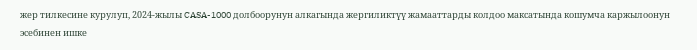жер тилкесине курулуп, 2024-жылы CASA-1000 долбоорунун алкагында жергиликтүү жамааттарды колдоо максатында кошумча каржылоонун эсебинен ишке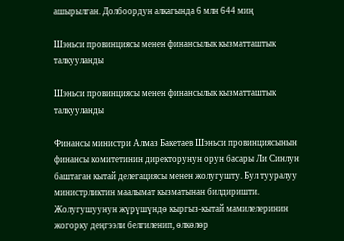ашырылган. Долбоордун алкагында 6 млн 644 миң

Шэньси провинциясы менен финансылык кызматташтык талкууланды

Шэньси провинциясы менен финансылык кызматташтык талкууланды

Финансы министри Алмаз Бакетаев Шэньси провинциясынын финансы комитетинин директорунун орун басары Ли Синлун баштаган кытай делегациясы менен жолугушту. Бул тууралуу министрликтин маалымат кызматынан билдиришти. Жолугушуунун жүрүшүндө кыргыз-кытай мамилелеринин жогорку деңгээли белгиленип, өлкөлөр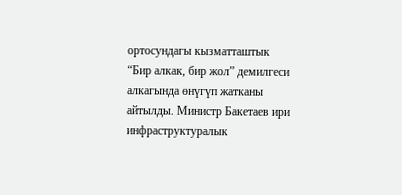ортосундагы кызматташтык “Бир алкак, бир жол” демилгеси алкагында өнүгүп жатканы айтылды. Министр Бакетаев ири инфраструктуралык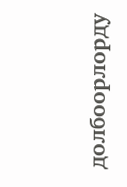долбоорлорду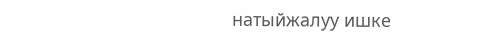натыйжалуу ишке